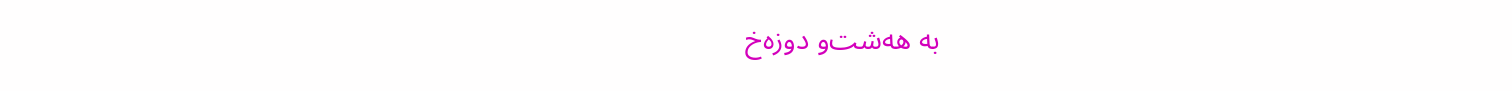به هه‌شت‌و دوزه‌خ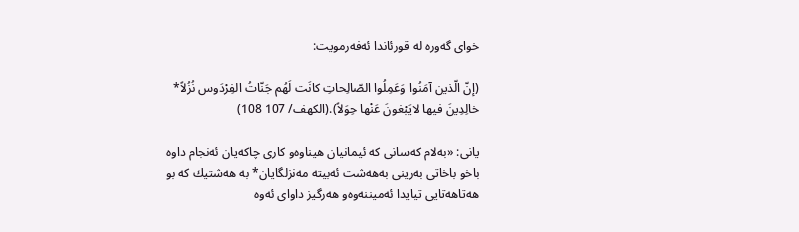خواى گه‌وره له قورئاندا ئه‌فه‌رمويت:

(إنّ الّذين آمَنُوا وَعَمِلُوا الصّالِحاتِ كانَت لَهُم جَنّاتُ الفِرْدَوس نُزُلاً* خالِدِينَ فيها لايَبْغونَ عَنْها حِوَلاً).(الكهف/ 107 108)

يانى: «به‌لام كه‌سانى كه ئيمانيان هيناوه‌و كارى چاكه‌يان ئه‌نجام داوه باخو باخاتى به‌رينى به‌هه‌شت ئه‌بيته مه‌نزلگايان* به هه‌شتيك كه بو هه‌تاهه‌تايى تيايدا ئه‌ميننه‌وه‌و هه‌رگيز داواى ئه‌و‌ه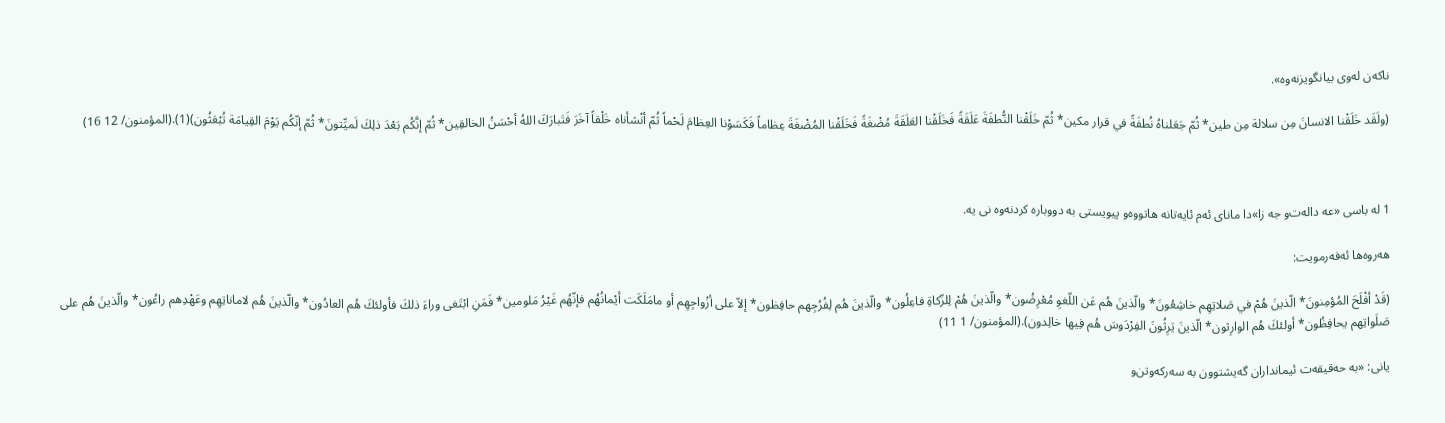ناكه‌ن له‌وى بيانگويزنه‌وه».

(ولَقَد خَلَقْنا الانسانَ مِن سلالة مِن طين* ثُمّ جَعَلناهُ نُطفَةً في قرار مكين* ثُمّ خَلَقْنا النُّطفَةَ عَلَقَةً فَخَلَقْنا العَلَقَةَ مُضْغَةً فَخَلَقْنا المُضْغَةَ عِظاماً فَكَسَوْنا العِظامَ لَحْماً ثُمّ أنْشأناه خَلْقاً آخَرَ فَتَبارَكَ اللهُ أحْسَنُ الخالقِين* ثُمّ إنَّكُم بَعْدَ ذلِكَ لَميِّتونَ* ثُمّ إنّكُم يَوْمَ القِيامَة تُبْعَثُون)(1).(المؤمنون/ 12 16)



1 له باسى «عه داله‌ت‌و جه زا»دا ماناى ئه‌م ئايه‌تانه هاتووه‌و پيويستى به دووباره كردنه‌وه نى يه.

هه‌روه‌ها ئه‌فه‌رمويت:

(قَدْ أفْلَحَ المُؤمِنونَ* الّذينَ هُمْ في صَلاتِهِم خاشِعُونَ* والّذينَ هُم عَن اللّغوِ مُعْرِضُون* والّذينَ هُمْ لِلزّكاةِ فاعِلُون* والّذينَ هُم لِفُرُجِهم حافِظون* إلاّ على أزْواجِهِم أو مامَلَكَت أيْمانُهُم فإنّهُم غَيْرُ مَلومين* فَمَنِ ابْتَغى وراءَ ذلكَ فأولئكَ هُم العادُون* والّذينَ هُم لاماناتِهِم وعَهْدِهم راعُون* والّذينَ هُم على صَلَواتِهم يحافِظُون* أولئكَ هُم الوارِثون* الّذينَ يَرِثُونَ الفِرْدَوسَ هُم فِيها خالِدون).(المؤمنون/ 1 11)

يانى: «به حه‌قيقه‌ت ئيمانداران گه‌يشتوون به سه‌ركه‌وتن‌و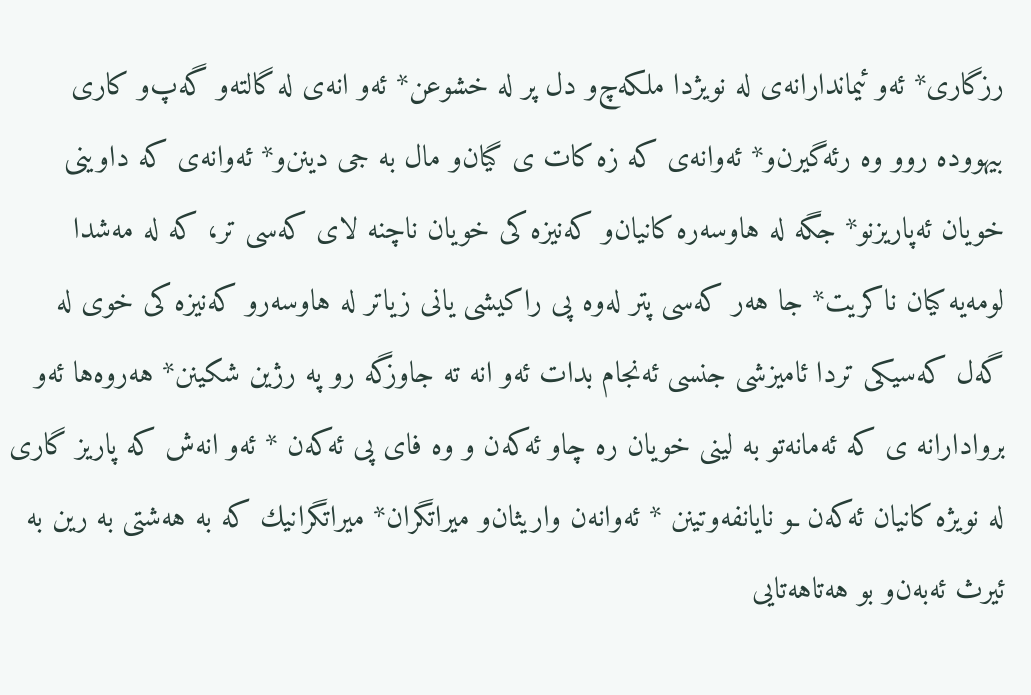رزگارى* ئه‌و ئيماندارانه‌ى له نويژدا ملكه‌چ‌و دل پر له خشوعن* ئه‌و انه‌ى له گالته‌و گه‌پ‌و كارى بيهووده روو وه رئه‌گيرن‌و* ئه‌وانه‌ى كه زه كات ى گيان‌و مال به جى دينن‌و* ئه‌وانه‌ى كه داوينى خويان ئه‌پاريزنو* جگه له هاوسه‌ره كانيان‌و كه‌نيزه كى خويان ناچنه لاى كه‌سى تر، كه له مه‌شدا لومه‌يه كيان ناكريت* جا هه‌ر كه‌سى پتر له‌وه پى راكيشى يانى زياتر له هاوسه‌رو كه‌نيزه كى خوى له گه‌ل كه‌سيكى تردا ئاميزشى جنسى ئه‌نجام بدات ئه‌و انه ته جاوزگه رو په رژين شكينن* هه‌روه‌ها ئه‌و بروادارانه ى كه ئه‌مانه‌تو به لينى خويان ره چاو ئه‌كه‌ن و وه فاى پى ئه‌كه‌ن * ئه‌و انه‌ش كه پاريز گارى له نويژه كانيان ئه‌كه‌ن ـو نايانفه‌وتينن * ئه‌وانه‌ن واريثان‌و ميراتگران* ميراتگرانيك كه به هه‌شتى به رين به ئيرث ئه‌به‌ن‌و بو هه‌تاهه‌تايى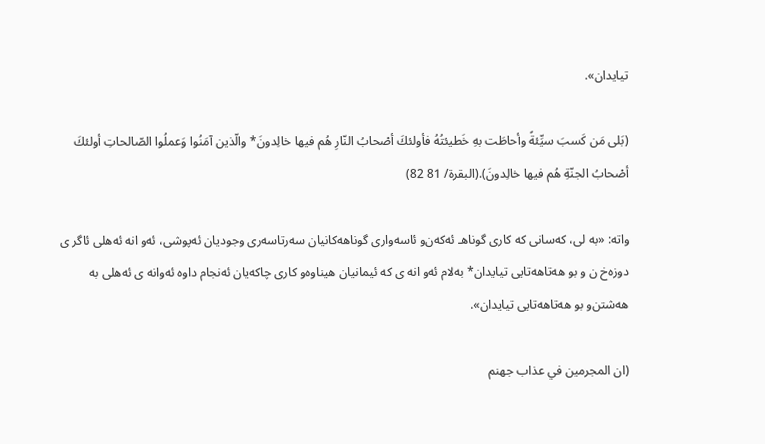تيايدان».

(بَلى مَن كَسبَ سيِّئةً وأحاطَت بهِ خَطيئتُهُ فأولئكَ أصْحابُ النّارِ هُم فيها خالِدونَ* والّذين آمَنُوا وَعملُوا الصّالحاتِ أولئكَ أصْحابُ الجنّةِ هُم فيها خالِدونَ).(البقرة/ 81 82)

واته: «به لى، كه‌سانى كه كارى گوناهـ ئه‌كه‌ن‌و ئاسه‌وارى گوناهه‌كانيان سه‌رتاسه‌رى وجوديان ئه‌پوشى، ئه‌و انه ئه‌هلى ئاگر ى دوزه‌خ ن و بو هه‌تاهه‌تايى تيايدان* به‌لام ئه‌و انه ى كه ئيمانيان هيناوه‌و كارى چاكه‌يان ئه‌نجام داوه ئه‌وانه ى ئه‌هلى به هه‌شتن‌و بو هه‌تاهه‌تايى تيايدان».

(ان المجرمين في عذاب جهنم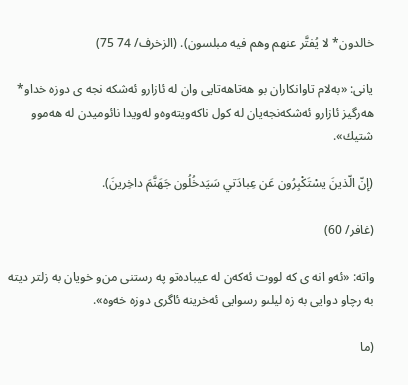خالدون* لا يُفتَّر عنهم وهم فيه مبلسون). (الزخرف/ 74 75)

يانى: «به‌لام تاوانكاران بو هه‌تاهه‌تايى وان له ئازارو ئه‌شكه نجه ى دوزه خداو* هه‌رگيز ئازارو ئه‌شكه‌نجه‌يان له كول ناكه‌ويته‌وه‌و له‌ويدا نائوميدن له هه‌موو شتيك».

(إنّ الّذينَ يسْتَكْبِرُون عَن عِبادَتي سَيَدخُلُون جَهَنَّمَ داخِرينَ).

(غافر/ 60)

واته: «ئه‌و انه ى كه لووت ئه‌كه‌ن له عيباده‌تو په رستنى من‌و خويان به زلتر ديته به رچاو دوايى به زه ليلىو رسوايى ئه‌خرينه ئاگرى دوزه خه‌وه».

(ما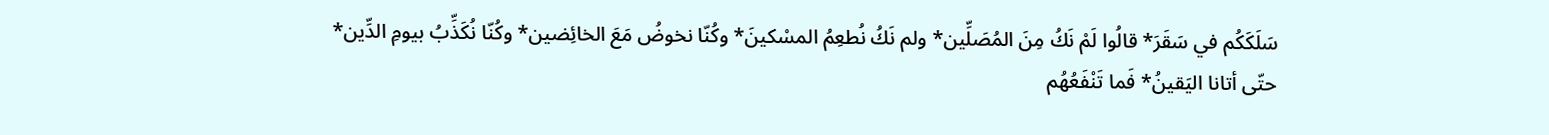سَلَكَكُم في سَقَرَ* قالُوا لَمْ نَكُ مِنَ المُصَلِّين* ولم نَكُ نُطعِمُ المسْكينَ* وكُنّا نخوضُ مَعَ الخائِضين* وكُنّا نُكَذِّبُ بيومِ الدِّين* حتّى أتانا اليَقينُ* فَما تَنْفَعُهُم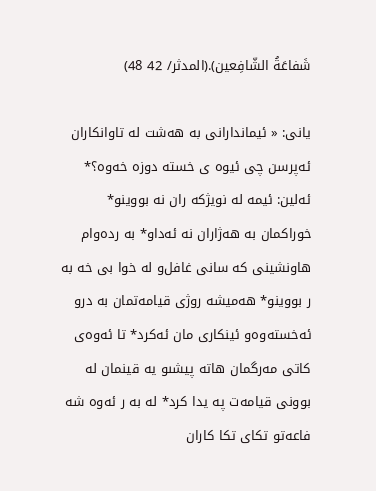شَفاعَةُ الشّافِعين).(المدثر/ 42 48)

يانى: « ئيماندارانى به هه‌شت له تاوانكاران ئه‌پرسن چى ئيوه ى خسته دوزه خه‌وه؟* ئه‌لين: ئيمه له نويژكه ران نه بووينو* خوراكمان به هه‌ژاران نه ئه‌داو* به رده‌وام هاونشينى كه سانى غافل‌و له خوا بى خه به ر بووينو* هه‌ميشه روژى قيامه‌تمان به درو ئه‌خسته‌وه‌و ئينكارى مان ئه‌كرد* تا ئه‌وه‌ى كاتى مه‌رگمان هاته پيشىو يه قينمان له بوونى قيامه‌ت په يدا كرد* له به ر ئه‌وه شه فاعه‌تو تكاى تكا كاران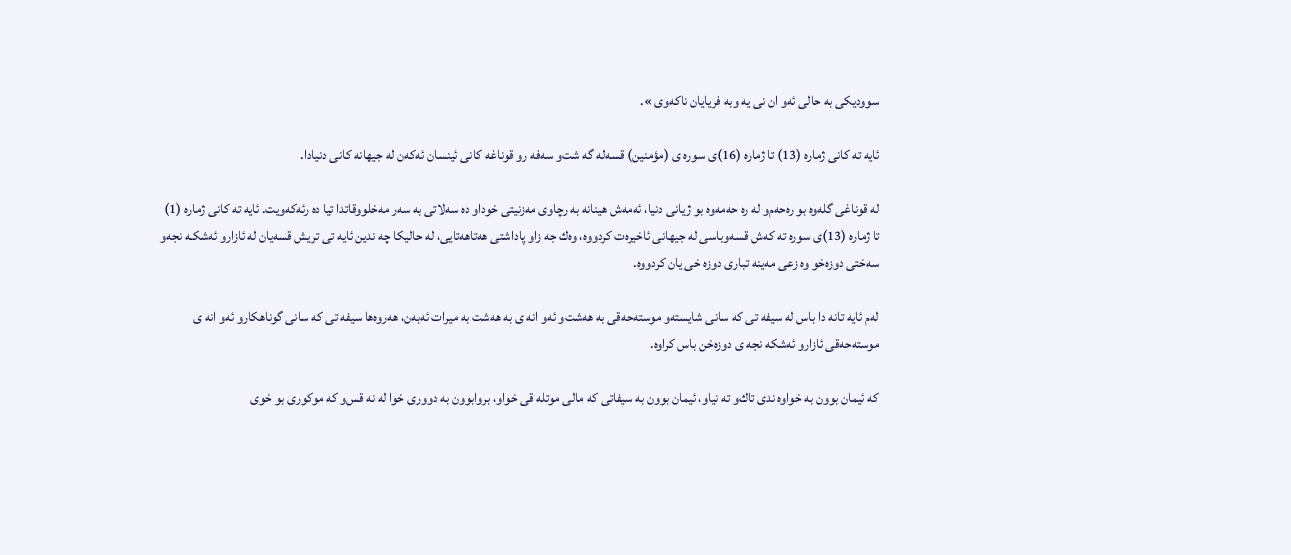سووديكى به حالى ئه‌و ان نى يه وبه فريايان ناكه‌وى ».

ئايه ته كانى ژماره (13) تا ژماره (16)ى سوره ى (مؤمنين) قسه‌له گه شت‌و سه‌فه رو قوناغه كانى ئينسان ئه‌كه‌ن له جيهانه كانى دنيادا.

له قوناغى گله‌وه بو ره‌حه‌م‌و له ره حه‌مه‌وه بو ژيانى دنيا، ئه‌مه‌ش هينانه به رچاوى مه‌زنيتى خوداو ده سه‌لاتى به سه‌ر مه‌خلووقاتدا تيا ده رئه‌كه‌ويت. ئايه ته كانى ژماره (1) تا ژماره (13)ى سوره ته كه‌ش قسه‌وباسى له جيهانى ئاخيره‌ت كردووه، وه‌ك جه زاو پاداشتى هه‌تاهه‌تايى، له حاليكا چه ندين ئايه تى تريش قسه‌يان له ئازارو ئه‌شكـه نجه‌و سه‌ختى دوزه‌خو وه زعى مه‌ينه تبارى دوزه خى يان كردووه.

له‌م ئايه تانه دا باس له سيفه تى كه سانى شايسته‌و موسته‌حه‌قى به هه‌شت‌و ئه‌و انه ى به هه‌شت به ميرات ئه‌به‌ن، هه‌روه‌ها سيفه تى كه سانى گوناهكارو ئه‌و انه ى موسته‌حه‌قى ئازارو ئه‌شكه نجه ى دوزه‌خن باس كراوه.

كه ئيمان بوون به خواوه ندى تاك‌و ته نياو، ئيمان بوون به سيفاتى كه مالى موتله قى خواو، بروابوون به دوورى خوا له نه قس‌و كه موكورى بو خوى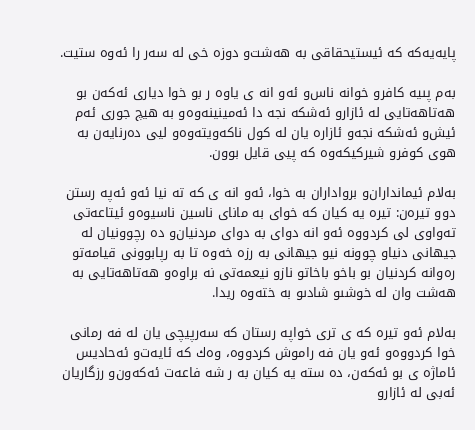پايه‌يه‌كه كه ئيستيحقاقى به هه‌شت‌و دوزه خى له سه‌ر را ئه‌وه ستيت.

به‌م پىيه كافرو خوانه ناس‌و ئه‌و انه ى ياوه ر بو خوا ديارى ئه‌كه‌ن بو هه‌تاهه‌تايى له ئازارو ئه‌شكه نجه دا ئه‌مينينه‌وه‌و به هيچ جورى ئه‌م ئيش‌و ئه‌شكه نجه‌و ئازاره يان له كول ناكه‌ويته‌وه‌و ليى ده‌رنايه‌ن به هوى كوفرو شيركيكه‌وه كه پيى قايل بوون.

به‌لام ئيمانداران‌و برواداران به خوا، ئه‌و انه ى كه ته نيا ئه‌و ئه‌په رستن دوو تيره‌ن: تيره يه كيان كه خواى به ماناى ناسين ناسيوه‌و ئيتاعه‌تى ته‌واوى لى كردووه ئه‌و انه دواى به دواى مردنيان‌و ده رچوونيان له جيهانى دنياو چوونه نيو جيهانى به رزه خه‌وه تا به رپابوونى قيامه‌تو ره‌وانه كردنيان بو باخو باخاتو نازو نيعمه‌تى نه براوه‌و هه‌تاهه‌تايى به هه‌شت وان له خوشىو شادىو به خته‌وه ريدا.

به‌لام ئه‌و تيره كه ى ترى خواپه رستان كه سه‌رپيچى يان له فه رمانى خوا كردووه‌و ئه‌و يان فه راموش كردووه، وه‌ك كه ئايه‌ت‌و ئه‌حاديس ئاماژه ى بو ئه‌كه‌ن، ده سته يه كيان به ر شه فاعه‌ت ئه‌كه‌ون‌و رزگاريان ئه‌بى له ئازارو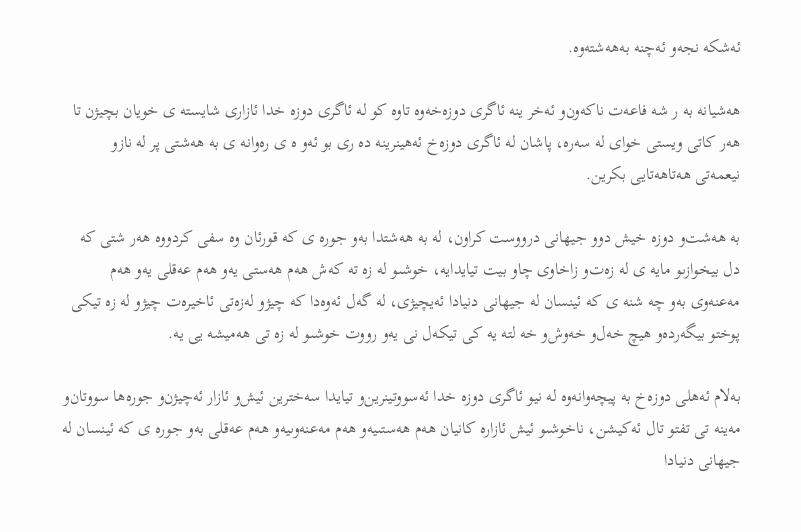ئه‌شكه نجه‌و ئه‌چنه به‌هه‌شته‌وه.

هه‌شيانه به ر شه فاعه‌ت ناكه‌ون‌و ئه‌خر ينه ئاگرى دوزه‌خه‌وه تاوه كو له ئاگرى دوزه خدا ئازارى شايسته ى خويان بچيژن تا هه‌ر كاتى ويستى خواى له سه‌ره، پاشان له ئاگرى دوزه‌خ ئه‌هينرينه ده رى بو ئه‌و ه ى ره‌وانه ى به هه‌شتى پر له نازو نيعمه‌تى هه‌تاهه‌تايى بكرين.

به هه‌شت‌و دوزه خيش دوو جيهانى درووست كراون، له به هه‌شتدا به‌و جوره ى كه قورئان وه سفى كردووه هه‌ر شتى كه دل بيخوازىو مايه ى له زه‌ت‌و زاخاوى چاو بيت تيايدايه، خوشىو له زه ته كه‌ش هه‌م هه‌ستى يه‌و هه‌م عه‌قلى يه‌و هه‌م مه‌عنه‌وى به‌و چه شنه ى كه ئينسان له جيهانى دنيادا ئه‌يچيژى، له گه‌ل ئه‌و‌ه‌دا كه چيژو له‌زه‌تى ئاخيره‌ت چيژو له زه تيكى پوختو بيگه‌رده‌و هيچ خه‌ل‌و خه‌وش‌و خه لته يه كى تيكه‌ل نى يه‌و رووت خوشىو له زه تى هه‌ميشه يى يه.

به‌لام ئه‌هلى دوزه‌خ به پيچه‌وانه‌وه له نيو ئاگرى دوزه خدا ئه‌سووتينرين‌و تيايدا سه‌خترين ئيش‌و ئازار ئه‌چيژن‌و جوره‌ها سووتان‌و مه‌ينه تى تفتو تال ئه‌كيشن، ناخوشىو ئيش ئازاره كانيان هه‌م هه‌ستىيه‌و هه‌م مه‌عنه‌وىيه‌و هه‌م عه‌قلى به‌و جوره ى كه ئينسان له جيهانى دنيادا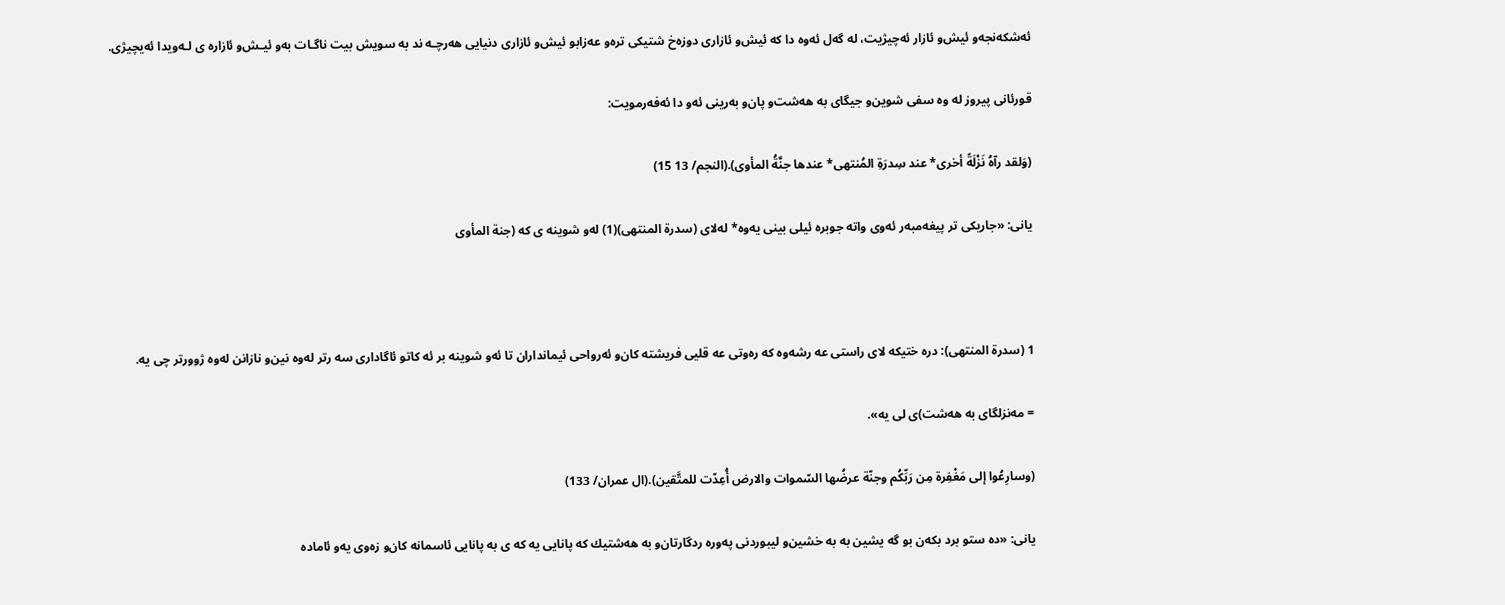ئه‌شكه‌نجه‌و ئيش‌و ئازار ئه‌چيژيت، له گه‌ل ئه‌وه دا كه ئيش‌و ئازارى دوزه‌خ شتيكى تره‌و عه‌زابو ئيش‌و ئازارى دنيايى هه‌رچـه ند به سويش بيت ناگـات به‌و ئيـش‌و ئازاره ى لـه‌ويدا ئه‌يچيژى.

قورئانى پيروز له وه سفى شوين‌و جيگاى به هه‌شت‌و پان‌و به‌رينى ئه‌و دا ئه‌فه‌رمويت:

(وَلقد رآهُ نَزْلَةً أخرى* عند سِدرَةِ المُنتهى* عندها جنَّةُ المأوى).(النجم/ 13 15)

يانى: «جاريكى تر پيغه‌مبه‌ر ئه‌وى واته جوبره ئيلى بينى يه‌وه* له‌لاى (سدرة المنتهى)(1) له‌و شوينه ى كه (جنة المأوى



1 (سدرة المنتهى): دره ختيكه لاى راستى عه رشه‌وه كه ره‌وتى عه قليى فريشته كان‌و ئه‌رواحى ئيمانداران تا ئه‌و شوينه بر ئه كاتو ئاگادارى سه رتر له‌وه نين‌و نازانن له‌وه ژوورتر چى يه.

= مه‌نزلگاى به هه‌شت)ى لى يه».

(وسارِعُوا إلى مَغْفِرة مِن رَبِّكُم وجنّة عرضُها السّموات والارض أُعِدّت للمتَّقين).(ال عمران/ 133)

يانى: «ده ستو برد بكه‌ن بو گه يشين به به خشين‌و ليبوردنى په‌وره ردگارتان‌و به هه‌شتيك كه پانايى يه كه ى به پانايى ئاسمانه كان‌و زه‌وى يه‌و ئاماده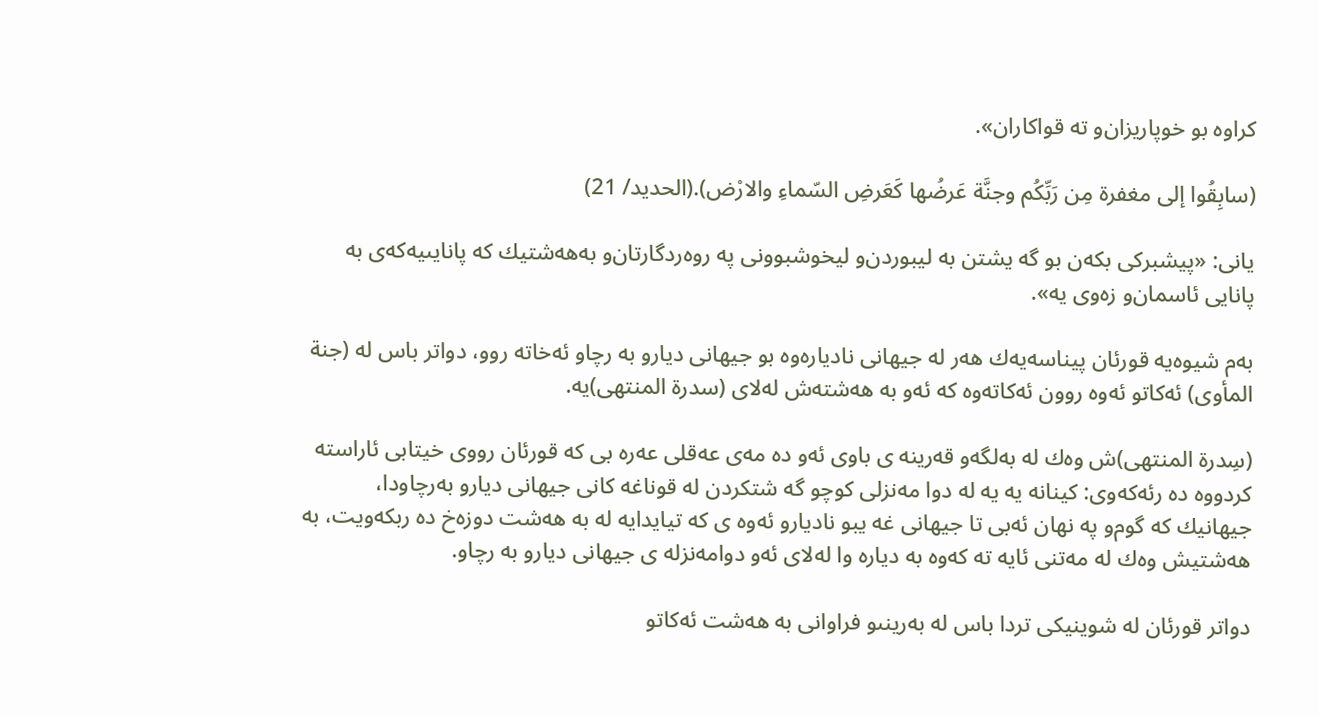كراوه بو خوپاريزان‌و ته قواكاران».

(سابِقُوا إلى مغفرة مِن رَبِّكُم وجنَّة عَرضُها كَعَرضِ السّماءِ والارْض).(الحديد/ 21)

يانى: «پيشبركى بكه‌ن بو گه يشتن به ليبوردن‌و ليخوشبوونى په روه‌ردگارتان‌و به‌هه‌شتيك كه پانايىيه‌كه‌ى به پانايى ئاسمان‌و زه‌وى يه».

به‌م شيوه‌يه قورئان پيناسه‌يه‌ك هه‌ر له جيهانى نادياره‌وه بو جيهانى ديارو به رچاو ئه‌خاته روو، دواتر باس له (جنة المأوى) ئه‌كاتو ئه‌وه روون ئه‌كاته‌وه كه ئه‌و به هه‌شته‌ش له‌لاى (سدرة المنتهى)يه.

(سِدرة المنتهى)ش وه‌ك له به‌لگه‌و قه‌رينه ى باوى ئه‌و ده مه‌ى عه‌قلى عه‌ره بى كه قورئان رووى خيتابى ئاراسته كردووه ده رئه‌كه‌وى: كينانه يه يه له دوا مه‌نزلى كوچو گه شتكردن له قوناغه كانى جيهانى ديارو به‌رچاودا، جيهانيك كه گوم‌و په نهان ئه‌بى تا جيهانى غه يبو ناديارو ئه‌وه ى كه تيايدايه له به هه‌شت دوزه‌خ ده ربكه‌ويت، به هه‌شتيش وه‌ك له مه‌تنى ئايه ته كه‌وه به دياره وا له‌لاى ئه‌و دوامه‌نزله ى جيهانى ديارو به رچاو.

دواتر قورئان له شوينيكى تردا باس له به‌رينىو فراوانى به هه‌شت ئه‌كاتو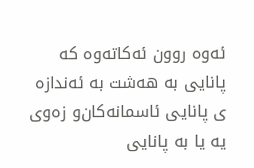ئه‌وه روون ئه‌كاته‌وه كه پانايى به هه‌شت به ئه‌ندازه ى پانايى ئاسمانه‌كان‌و زه‌وى يه يا به پانايى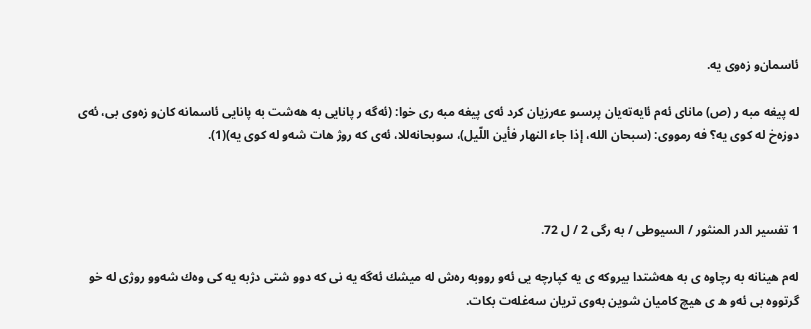ئاسمان‌و زه‌وى يه.

له پيغه مبه ر (ص) ماناى ئه‌م ئايه‌ته‌يان پرسىو عه‌رزيان كرد ئه‌ى پيغه مبه رى خوا: (ئه‌گه ر پانايى به هه‌شت به پانايى ئاسمانه كان‌و زه‌وى بى، ئه‌ى دوزه‌خ له كوى يه؟ فه رمووى: (سبحان الله، إذا جاء النهار فأين اللّيل)، سوبحانه‌للا، ئه‌ى كه روژ هات شه‌و له كوى يه)(1).



1 تفسير الدر المنثور / السيوطى / به رگى 2 / ل 72.

له‌م هينانه به رچاوه ى به هه‌شتدا بيروكه ى يه كپارچه يى ئه‌و رووبه ره‌ش له ميشك ئه‌گه يه نى كه دوو شتى دژبه يه كى وه‌ك شه‌وو روژى له خو گرتووه بى ئه‌و ه ى هيچ كاميان شوين به‌وى تريان سه‌غله‌ت بكات.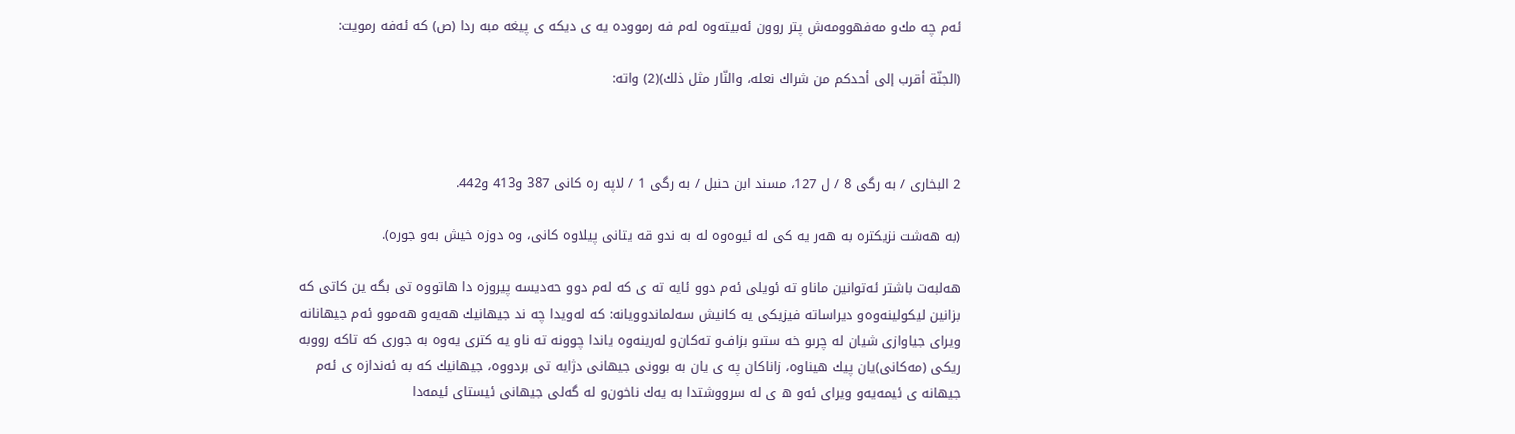ئه‌م چه مك‌و مه‌فهوومه‌ش پتر روون ئه‌بيته‌وه له‌م فه رمووده يه ى ديكه ى پيغه مبه ردا (ص) كه ئه‌فه رمويت:

(الجنّة أقرب إلى أحدكم من شراك نعله، والنّار مثل ذلك)(2) واته:



2 البخارى / به رگى 8 / ل 127، مسند ابن حنبل / به رگى 1 / لاپه ره كانى 387 و413 و442.

(به هه‌شت نزيكتره به هه‌ر يه كى له ئيوه‌وه له به ندو قه يتانى پيلاوه كانى، وه دوزه خيش به‌و جوره).

هه‌لبه‌ت باشتر ئه‌توانين ماناو ته ئويلى ئه‌م دوو ئايه ته ى كه له‌م دوو حه‌ديسه پيروزه دا هاتووه تى بگه ين كاتى كه بزانين ليكولينه‌وه‌و ديراساته فيزيكى يه كانيش سه‌لماندوويانه: كه له‌ويدا چه ند جيهانيك هه‌يه‌و هه‌موو ئه‌م جيهانانه ويراى جياوازى شيان له چرىو خه ستىو بزاف‌و ته‌كان‌و له‌رينه‌وه ياندا چوونه ته ناو يه كترى يه‌وه به جورى كه تاكه رووبه ريكى (مه‌كانى)يان پيك هيناوه، زاناكان په ى يان به بوونى جيهانى دژايه تى بردووه، جيهانيك كه به ئه‌ندازه ى ئه‌م جيهانه ى ئيمه‌يه‌و ويراى ئه‌و ه ى له سرووشتدا به يه‌ك ناخون‌و له گه‌لى جيهانى ئيستاى ئيمه‌دا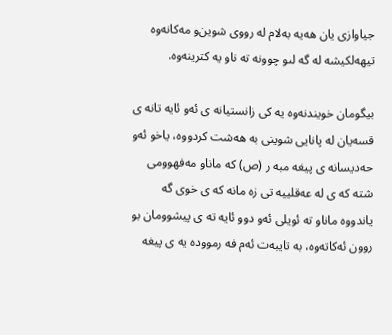جياوازى يان هه‌يه به‌لام له رووى شوين‌و مه‌كانه‌وه تيهه‌لكيشه له گه لىو چوونه ته ناو يه كترينه‌وه.

بيگومان خويندنه‌وه يه كى زانستيانه ى ئه‌و ئايه تانه ى قسه‌يان له پانايى شوينى به هه‌شت كردووه، ياخو ئه‌و حه‌ديسانه ى پيغه مبه ر (ص) كه ماناو مه‌فهوومى شته كه ى له عه‌قلييه تى زه مانه كه ى خوى گه ياندووه ماناو ته ئويلى ئه‌و دوو ئايه ته ى پيشوومان بو روون ئه‌كاته‌وه، به تايبه‌ت ئه‌م فه رمووده يه ى پيغه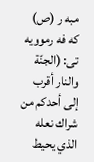مبه ر (ص) كه فه رموويه تى: (الجنّة والنار أقرب إلى أحدكم من شراك نعله الذي يحيط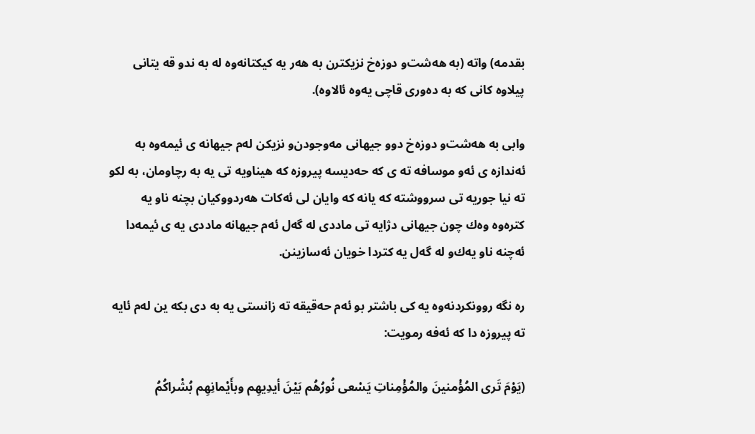بقدمه) واته (به هه‌شت‌و دوزه‌خ نزيكترن به هه‌ر يه كيكتانه‌وه له به ندو قه يتانى پيلاوه كانى كه به ده‌ورى قاچى يه‌وه ئالاوه).

وابى به هه‌شت‌و دوزه‌خ دوو جيهانى مه‌وجودن‌و نزيكن له‌م جيهانه ى ئيمه‌وه به ئه‌ندازه ى ئه‌و موسافه ته ى كه حه‌ديسه پيروزه كه هيناويه تى يه به رچاومان، به لكو ته نيا جوريه تى سرووشته كه يانه كه وايان لى ئه‌كات هه‌ردووكيان بچنه ناو يه كتره‌وه وه‌ك چون جيهانى دژايه تى ماددى له گه‌ل ئه‌م جيهانه ماددى يه ى ئيمه‌دا ئه‌چنه ناو يه‌ك‌و له گه‌ل يه كتردا خويان ئه‌سازينن.

ره نگه روونكردنه‌وه يه كى باشتر بو ئه‌م حه‌قيقه ته زانستى يه به دى بكه ين له‌م ئايه ته پيروزه دا كه ئه‌فه رمويت:

(يَوْمَ تَرى المُؤْمنينَ والمُؤْمِناتِ يَسْعى نُورُهُم بَيْنَ أيدِيهِم وبأَيْمانِهِم بُشْراكُمُ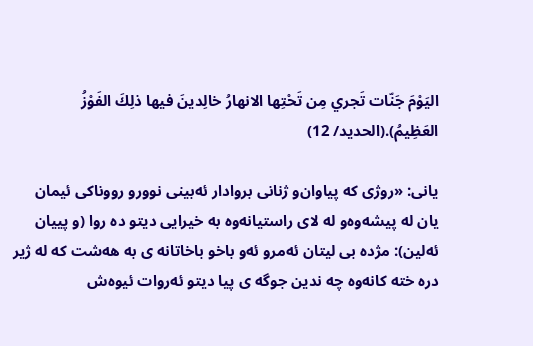اليَوْمَ جَنّات تَجري مِن تَحْتِها الانهارُ خالِدينَ فيها ذلِكَ الفَوْزُ العَظِيمُ).(الحديد/ 12)

يانى: «روژى كه پياوان‌و ژنانى بروادار ئه‌بينى نوورو رووناكى ئيمان يان له پيشه‌وه‌و له لاى راستيانه‌وه به خيرايى ديتو ده روا (و پييان ئه‌لين): مژده بى ليتان ئه‌مرو ئه‌و باخو باخاتانه ى به هه‌شت كه له ژير دره خته كانه‌وه چه ندين جوگه ى پيا ديتو ئه‌روات ئيوه‌ش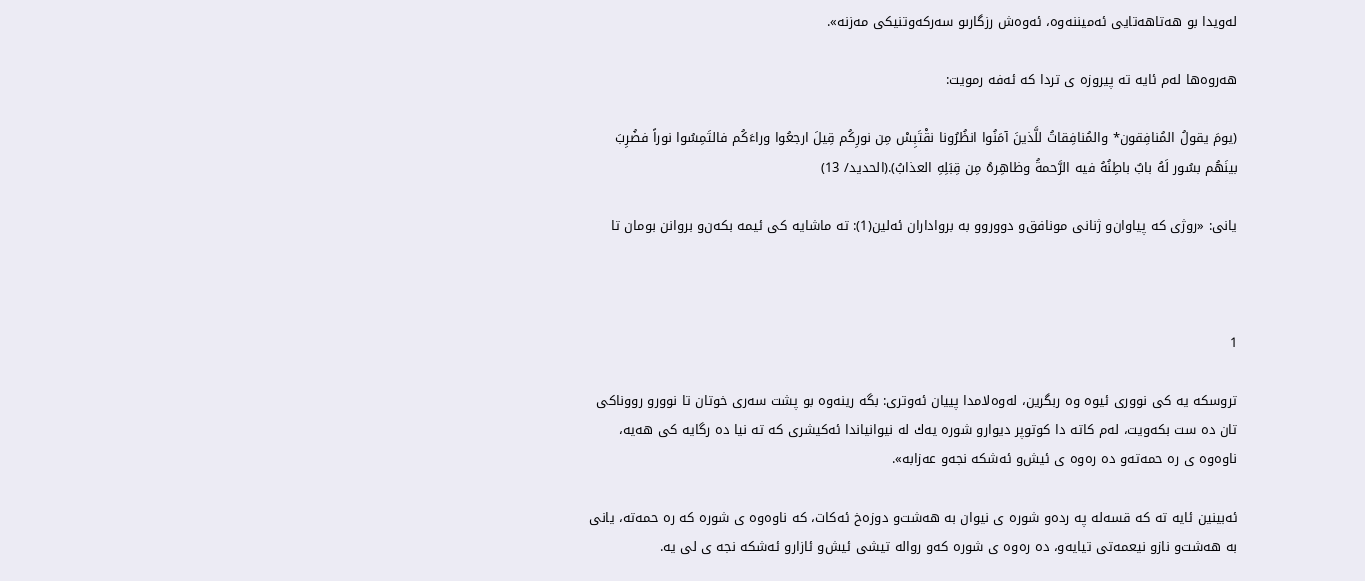له‌ويدا بو هه‌تاهه‌تايى ئه‌ميننه‌وه، ئه‌وه‌ش رزگارىو سه‌ركه‌وتنيكى مه‌زنه».

هه‌روه‌ها له‌م ئايه ته پيروزه ى تردا كه ئه‌فه رمويت:

(يومَ يقولُ المُنافِقون* والمُنافِقاتُ للَّذينَ آمَنُوا انظُرُونا نقْتَبِسْ مِن نورِكُم قِيلَ ارجعُوا وراءَكُم فالتَمِسُوا نوراً فضُرِبَ بينَهُم بسُور لَهُ بابٌ باطِنُهُ فيه الرَّحمةُ وظاهِرهُ مِن قِبَلِهِ العذابُ).(الحديد/ 13)

يانى: «روژى كه پياوان‌و ژنانى مونافق‌و دووروو به برواداران ئه‌لين(1): ته ماشايه كى ئيمه بكه‌ن‌و بروانن بومان تا



1

تروسكه يه كى نوورى ئيوه وه ربگرين، له‌وه‌لامدا پييان ئه‌وترى: بگه رينه‌وه بو پشت سه‌رى خوتان تا نوورو رووناكى تان ده ست بكه‌ويت، له‌م كاته دا كوتوپر ديوارو شوره يه‌ك له نيوانياندا ئه‌كيشرى كه ته نيا ده رگايه كى هه‌يه، ناوه‌وه ى ره حمه‌ته‌و ده ره‌وه ى ئيش‌و ئه‌شكه نجه‌و عه‌زابه».

ئه‌بينين ئايه ته كه قسه‌له په رده‌و شوره ى نيوان به هه‌شت‌و دوزه‌خ ئه‌كات، كه ناوه‌وه ى شوره كه ره حمه‌ته، يانى به هه‌شت‌و نازو نيعمه‌تى تيايه‌و، ده ره‌وه ى شوره كه‌و رواله تيشى ئيش‌و ئازارو ئه‌شكه نجه ى لى يه.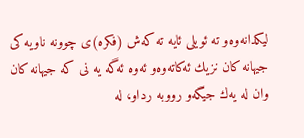ليكدانه‌وه‌و ته ئويلى ئايه ته كه‌ش (فكره)ى چوونه ناويه كى جيهانه كان نزيك ئه‌كاته‌وه‌و ئه‌وه ئه‌گه يه نى كه جيهانه كان وان له يه‌ك جيگه‌و رووبه رداو، له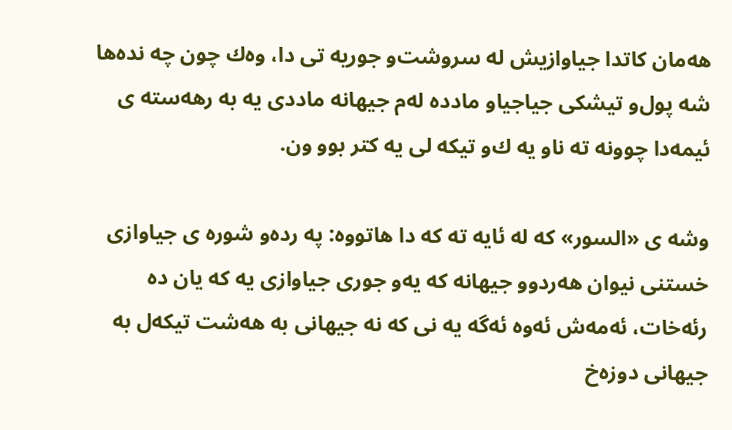هه‌مان كاتدا جياوازيش له سروشت‌و جوريه تى دا، وه‌ك چون چه نده‌ها شه پول‌و تيشكى جياجياو مادده له‌م جيهانه ماددى يه به رهه‌سته ى ئيمه‌دا چوونه ته ناو يه ك‌و تيكه لى يه كتر بوو ون.

وشه ى «السور» كه له ئايه ته كه دا هاتووه: په رده‌و شوره ى جياوازى خستنى نيوان هه‌ردوو جيهانه كه يه‌و جورى جياوازى يه كه يان ده رئه‌خات، ئه‌مه‌ش ئه‌وه ئه‌گه يه نى كه نه جيهانى به هه‌شت تيكه‌ل به جيهانى دوزه‌خ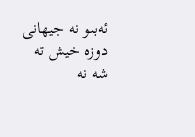ئه‌بىو نه جيهانى دوزه خيش ته شه نه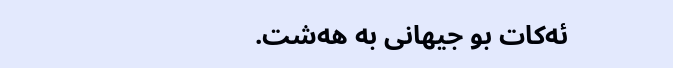ئه‌كات بو جيهانى به هه‌شت.